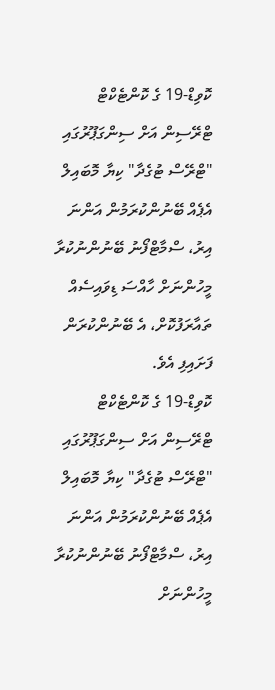ކޮވިޑް-19 ގެ ކޮންޓެކްޓް ޓްރޭސިން އަށް ސިންގަޕޫރުގައި "ޓްރޭސް ޓުގެދާ" ކިޔާ މޮބައިލް އެޕެއް ބޭނުންކުރަމުން އަންނަ އިރު، ސްމާޓްފޯނު ބޭނުންނުކުރާ މީހުންނަށް ހާއްސަ ޑިވައިސެއް ތައާރަފުކޮށް، އެ ބޭނުންކުރަން ފަށައިފި އެވެ.
ކޮވިޑް-19 ގެ ކޮންޓެކްޓް ޓްރޭސިން އަށް ސިންގަޕޫރުގައި "ޓްރޭސް ޓުގެދާ" ކިޔާ މޮބައިލް އެޕެއް ބޭނުންކުރަމުން އަންނަ އިރު، ސްމާޓްފޯނު ބޭނުންނުކުރާ މީހުންނަށް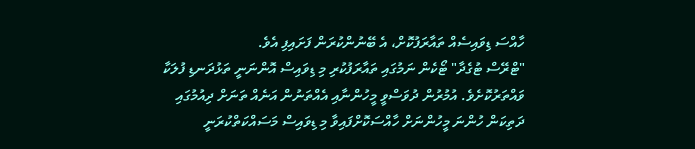ހާއްސަ ޑިވައިސެއް ތައާރަފުކޮށް، އެ ބޭނުންކުރަން ފަށައިފި އެވެ.
"ޓްރޭސް ޓުގެދާ" ޓޯކެން ނަމުގައި ތައާރަފުކުރި މި ޑިވައިސް އޮންނަނީ ތަޅުދަނޑި ފުލަކާ ވައްތަރުކޮށެވެ. އުމުރުން ދުވަސްވީ މީހުންނާއި އެއްތަނުން އަނެއް ތަނަށް ދިއުމުގައި ދަތިކަން ހުންނަ މީހުންނަށް ހާއްސަކޮށްފައިވާ މި ޑިވައިސް މަސައްކަތްކުރަނީ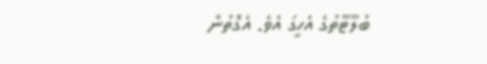ބުލޫޓޫތުގެ އެހީގަ އެވެ. އެގޮތުން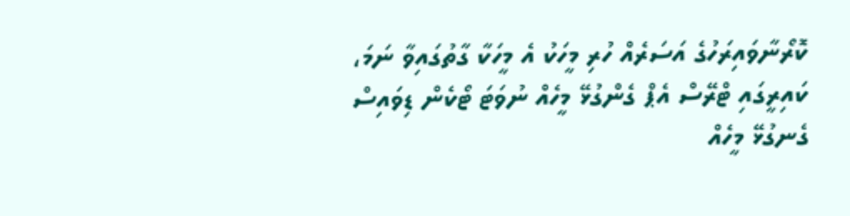ކޮރޯނާވައިރަހުގެ އަސަރެއް ހުރި މީހަކު އެ މީހަކާ ގާތުގައިވާ ނަމަ، ކައިރީގައި ޓްރޭސް އެޕް ގެންގުޅޭ މީހެއް ނުވަޓަ ޓޯކެން ޑިވައިސް ގެނގުޅޭ މީހެއް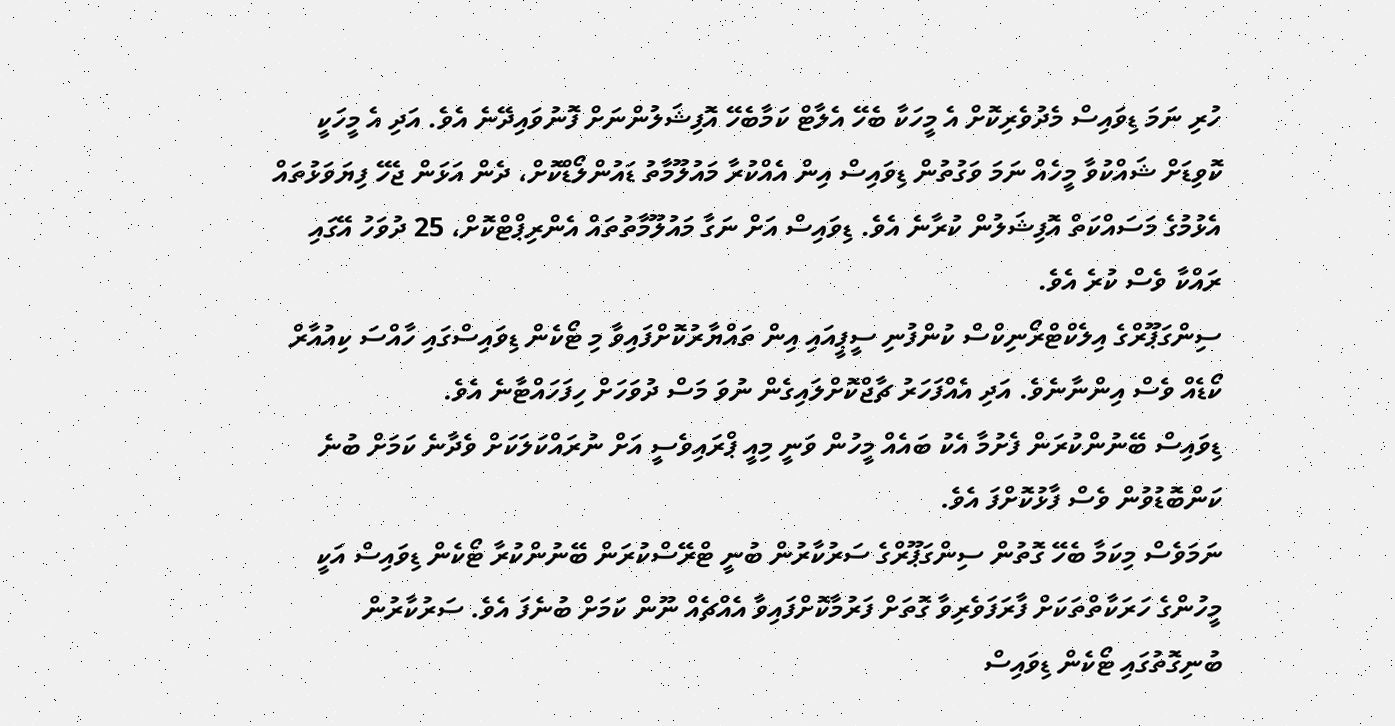ހުރި ނަމަ ޑިވައިސް މެދުވެރިކޮށް އެ މީހަކާ ބެހޭ އެލާޓް ކަމާބެހޭ އޮފިޝަލުންނަށް ފޮނުވައިދޭނެ އެވެ. އަދި އެ މީހަކީ ކޮވިޑަށް ޝައްކުވާ މީހެއް ނަމަ ވަގުތުން ޑިވައިސް އިން އެއްކުރާ މައުލޫމާތު ޑައުންލޯޑްކޮށް، ދެން އަޅަން ޖެހޭ ފިޔަވަޅުތައް އެޅުމުގެ މަސައްކަތް އޮފިޝަލުން ކުރާނެ އެވެ. ޑިވައިސް އަށް ނަގާ މައުލޫމާތުތައް އެންރިޕްޓްކޮށް، 25 ދުވަހު އޭގައި ރައްކާ ވެސް ކުރެ އެވެ.
ސިންގަޕޫރްގެ އިލެކްޓްރޯނިކްސް ކުންފުނި ސީޕީއައި އިން ތައްޔާރުކޮށްފައިވާ މި ޓޯކެން ޑިވައިސްގައި ހާއްސަ ކިއުއާރް ކޯޑެއް ވެސް އިންނާނެވެ. އަދި އެއްފަހަރު ޗާޖްކޮށްލައިގެން ނުވަ މަސް ދުވަހަށް ހިފަހައްޓާނެ އެވެ.
ޑިވައިސް ބޭނުންކުރަން ފެށުމާ އެކު ބައެއް މީހުން ވަނީ މިއީ ޕްރައިވެސީ އަށް ނުރައްކަލަކަށް ވެދާނެ ކަމަށް ބުނެ ކަންބޮޑުވުން ވެސް ފާޅުކޮށްފަ އެވެ.
ނަމަވެސް މިކަމާ ބެހޭ ގޮތުން ސިންގަޕޫރްގެ ސަރުކާރުން ބުނީ ޓްރޭސްކުރަން ބޭނުންކުރާ ޓޯކެން ޑިވައިސް އަކީ މީހުންގެ ހަރަކާތްތަކަށް ފާރަފަވެރިވާ ގޮތަށް ފަރުމާކޮށްފައިވާ އެއްޗެއް ނޫން ކަމަށް ބުނެފަ އެވެ. ސަރުކާރުން ބުނިގޮތުގައި ޓޯކެން ޑިވައިސް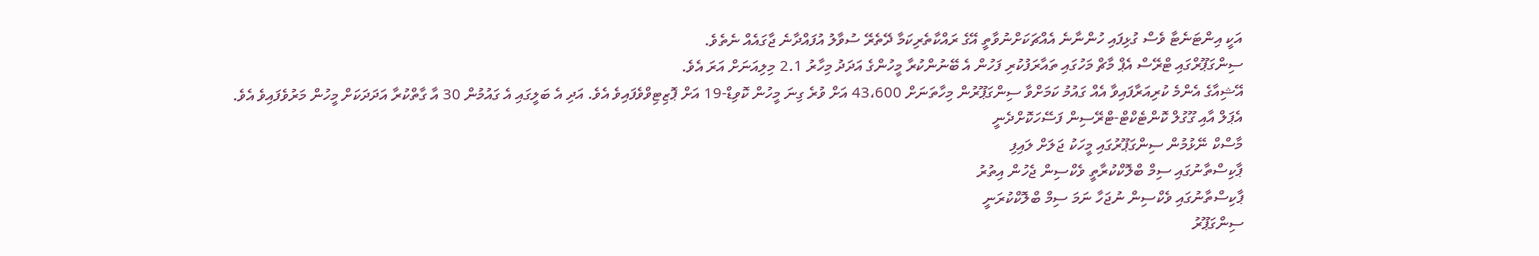އަކީ އިންޓަނެޓާ ވެސް ގުޅިފައި ހުންނާނެ އެއްޗަކަށްނުވާތީ އޭގެ ރައްކާތެރިކަމާ ދޭތެރޭ ސުވާލު އުފައްދާނެ ޖާގައެއް ނެތެވެ.
ސިންގަޕޫރްގައި ޓްރޭސް އެޕް މާޗް މަހުގައި ތައާރަފުކުރި ފަހުން އެ ބޭނުންކުރާ މީހުންގެ އަދަދު މިހާރު 2.1 މިލިއަނަށް އަރަ އެވެ.
އޭޝިއާގެ އެންމެ ކުރިއަރާފައިވާ އެއް ގައުމު ކަމަށްވާ ސިންގަޕޫރުން މިހާތަނަށް 43،600 އަށް ވުރެ ގިނަ މީހުން ކޮވިޑް-19 އަށް ޕޮޒިޓިވްވެފައިވެ އެވެ. އަދި އެ ބަލީގައި އެ ގައުމުން 30 އާ ގާތްކުރާ އަދަދަކަށް މީހުން މަރުވެފައިވެ އެވެ.
އެޕަލް އާއި ގޫގުލް ކޮންޓެކްޓް-ޓްރޭސިން ފަސޭހަކޮށްދެނީ
މާސްކް ނޭޅުމުން ސިންގަޕޫރުގައި މީހަކު ޖަލަށް ލައިފި
ޕާކިސްތާނުގައި ސިމް ބްލޮކްކުރާތީ ވެކްސިން ޖެހުން އިތުރު
ޕާކިސްތާނުގައި ވެކްސިން ނުޖަހާ ނަމަ ސިމް ބްލޮކްކުރަނީ
ސިންގަޕޫރު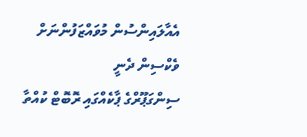އެއާލައިންސުން މުވައްޒަފުންނަށް ވެކްސިން ދެނީ
ސިންގަޕޫރްގެ ޕާކެއްގައި ރޮބޮޓް ކުއްތާ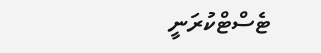ޓެސްޓްކުރަނީ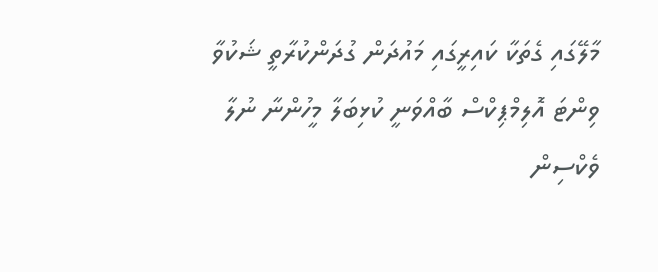މާލޭގައި ގެތަކާ ކައިރީގައި މައުދަން ގުދަންކުރާތީ ޝަކުވާ
ވިންޓަ އޮލިމްޕިކްސް ބާއްވަނީ ކުޅިބަލާ މީހުންނާ ނުލާ
ވެކްސިން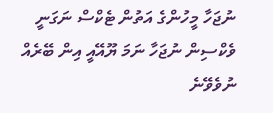ނުޖަހާ މީހުންގެ އަތުން ޓެކްސް ނަގަނީ
ވެކްސިން ނުޖަހާ ނަމަ ޔޫއޭއީ އިން ބޭރެއް ނުވެވޭނެ